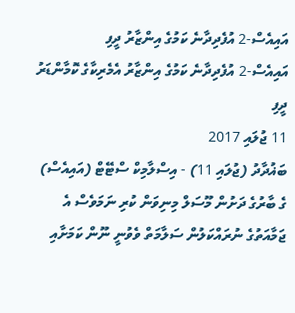އައިއެސް-2 އުފެދިދާނެ ކަމުގެ އިންޒާރު ދީފި
އައިއެސް-2 އުފެދިދާނެ ކަމުގެ އިންޒާރު އެމެރިކާގެ ކޮމާންޑަރު ދީފި
11 ޖުލައި 2017
ބަޣުދާދު (ޖުލައި 11) - އިސްލާމިކް ސްޓޭޓް (އައިއެސް) ގެ ބާރުގެ ދަށުން މޫސަލް މިނިވަން ކުރި ނަމަވެސް އެ ޖަމާއަތުގެ ނުރައްކަލުން ސަލާމަތް ވެވުނީ ނޫން ކަމަށާއި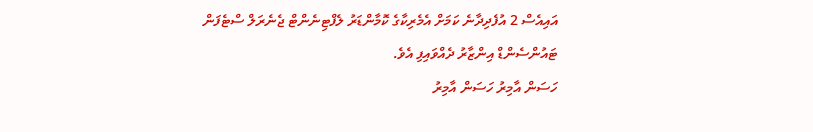އައިއެސް 2 އުފެދިދާނެ ކަމަށް އެމެރިކާގެ ކޮމާންޑަރު ލެފްޓިނެންޓް ޖެނެރަލް ސްޓެފަން ޓައުންސެންޑް އިންޒާރު ދެއްވައިފި އެވެ.
ހަސަން އާމިރު ހަސަން އާމިރު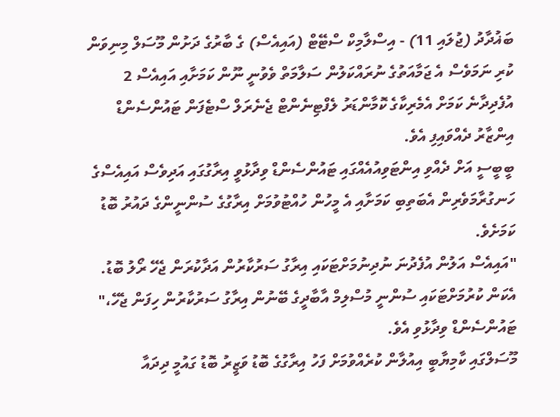ބަޣުދާދު (ޖުލައި 11) - އިސްލާމިކް ސްޓޭޓް (އައިއެސް) ގެ ބާރުގެ ދަށުން މޫސަލް މިނިވަން ކުރި ނަމަވެސް އެ ޖަމާއަތުގެ ނުރައްކަލުން ސަލާމަތް ވެވުނީ ނޫން ކަމަށާއި އައިއެސް 2 އުފެދިދާނެ ކަމަށް އެމެރިކާގެ ކޮމާންޑަރު ލެފްޓިނެންޓް ޖެނެރަލް ސްޓެފަން ޓައުންސެންޑް އިންޒާރު ދެއްވައިފި އެވެ.
ބީބީސީ އަށް ދެއްވި އިންޓަވިއުއެއްގައި ޓައުންސެންޑް ވިދާޅުވީ އިރާގުގައި އަދިވެސް އައިއެސްގެ ހަނގުރާމަވެރިން އެބަތިބި ކަމަށާއި އެ މީހުން ހުއްޓުވުމަށް އިރާގުގެ ސުންނީންގެ ދައުރު ބޮޑު ކަމަށެވެ.
"އައިއެސް އަލުން އުފެދުނަ ނުދިނުމަށްޓަކައި އިރާގު ސަރުކާރުން އަދާކުރަން ޖެހޭ ރޯލު ބޮޑު. އެކަން ކުރުމަށްޓަކައި ސުންނީ މުސްލިމް އާބާދީގެ ބޭނުން އިރާގު ސަރުކާރުން ހިފަން ޖެހޭ،" ޓައުންސެންޑް ވިދާޅުވި އެވެ.
މޫސަލްގައި ކާމިޔާބީ އިއުލާން ކުރެއްވުމަށް ފަހު އިރާގުގެ ބޮޑު ވަޒީރު ބޮޑު ގައުމީ ދިދައާ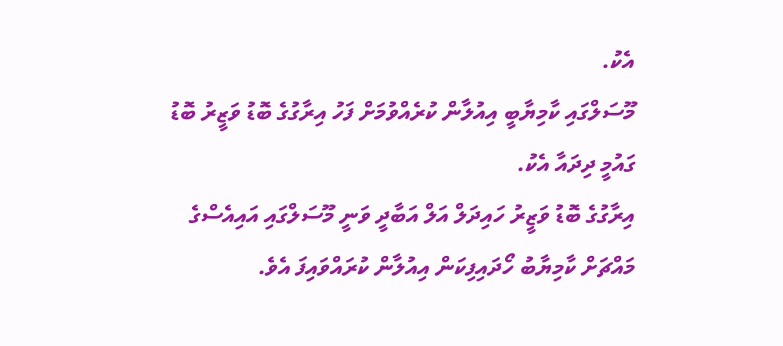އެކު.
މޫސަލްގައި ކާމިޔާބީ އިއުލާން ކުރެއްވުމަށް ފަހު އިރާގުގެ ބޮޑު ވަޒީރު ބޮޑު ގައުމީ ދިދައާ އެކު.
އިރާގުގެ ބޮޑު ވަޒީރު ހައިދަލް އަލް އަބާދީ ވަނީ މޫސަލްގައި އައިއެސްގެ މައްޗަށް ކާމިޔާބު ހޯދައިފިކަން އިއުލާން ކުރައްވައިފަ އެވެ.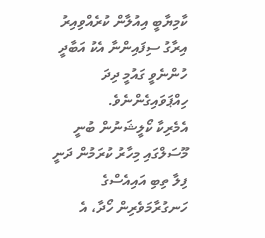ކާމިޔާބީ އިއުލާން ކުރެއްވިއިރު އިރާގު ސިފައިންނާ އެކު އަބާދީ ހުންނެވީ ގައުމީ ދިދަ ހިއްޕަވައިގެންނެވެ.
އެމެރިކާ ކޯލީޝަނުން ބުނީ މޫސަލްގައި މިހާރު ކުރަމުން ދަނީ ފިލާ ތިބި އައިއެސްގެ ހަނގުރާމަވެރިން ހޯދާ، އެ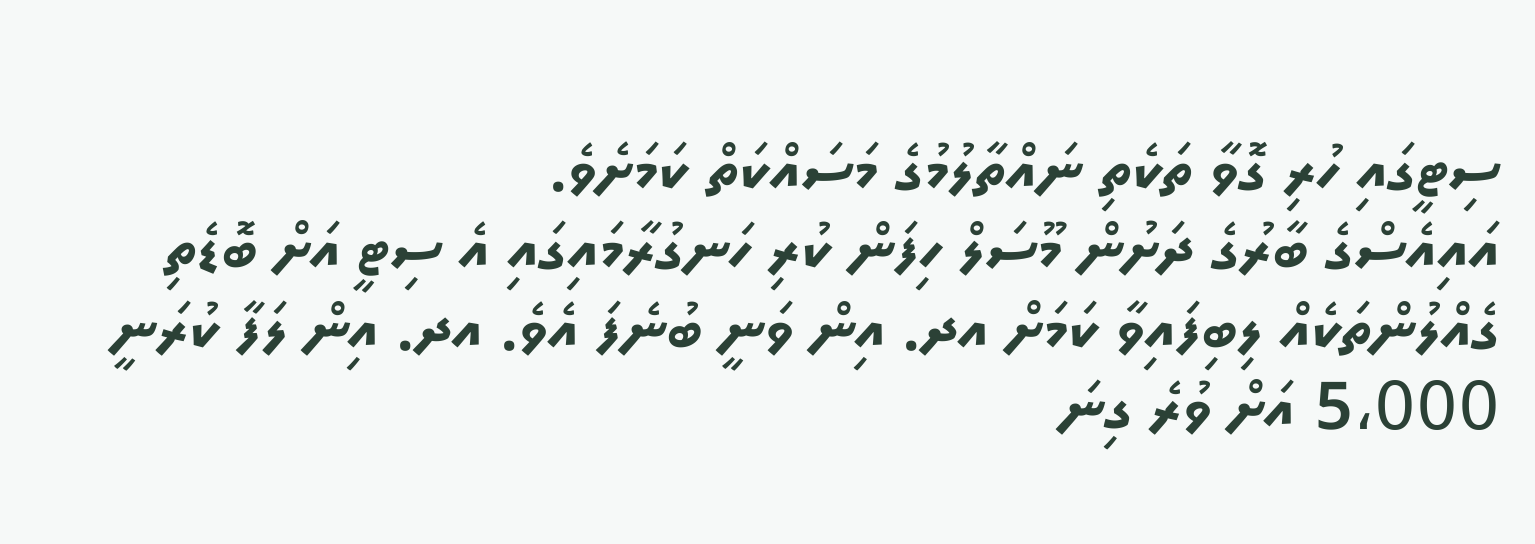ސިޓީގައި ހުރި ގޮވާ ތަކެތި ނައްތާލުމުގެ މަސައްކަތް ކަމަށެވެ.
އައިއެސްގެ ބާރުގެ ދަށުން މޫސަލް ހިފަން ކުރި ހަނގުރާމައިގައި އެ ސިޓީ އަށް ބޮޑެތި ގެއްލުންތަކެއް ލިބިފައިވާ ކަމަށް އދ. އިން ވަނީ ބުނެފަ އެވެ. އދ. އިން ލަފާ ކުރަނީ 5،000 އަށް ވުރެ ގިނަ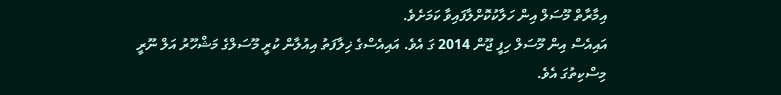އިމާރާތް މޫސަލް އިން ހަލާކުކޮށްލާފައިވާ ކަމަށެވެ.
އައިއެސް އިން މޫސަލް ހިފީ ޖޫން 2014 ގަ އެވެ. އައިއެސްގެ ޚިލާފަތު އިއުލާން ކުރީ މޫސަލްގެ މަޝްހޫރު އަލް ނޫރީ މިސްކިތުގަ އެވެ.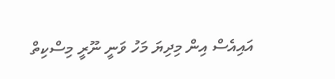އައިއެސް އިން މިދިޔަ މަހު ވަނީ ނޫރީ މިސްކިތް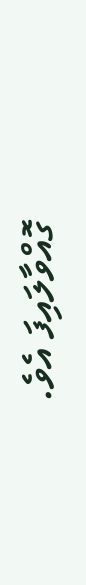ގޮއްވާލައިފަ އެވެ.